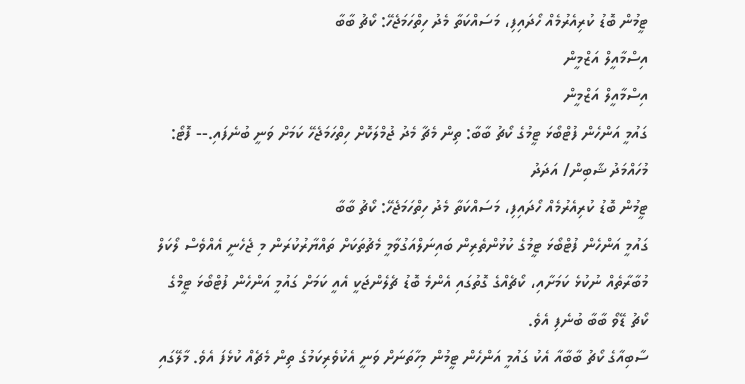ޓީމުން ބޮޑު ކުރިއެރުމެއް ހޯދައިފި، މަސައްކަތާ މެދު ހިތްހަމަޖެހޭ: ކޯޗު ބާބާ
އިސްމާއީލް އަޒްމީން
އިސްމާއީލް އަޒްމީން
ގައުމީ އަންހެން ފުޓްބޯޅަ ޓީމުގެ ކޯޗު ބާބާ: ތިން މެޗާ މެދު ޖުމްލަކޮށް ހިތްހަމަޖެހޭ ކަމަށް ވަނީ ބުނެފައި.-- ފޮޓޯ: މުހައްމަދު ޝާބިން/ އަދަދު
ޓީމުން ބޮޑު ކުރިއެރުމެއް ހޯދައިފި، މަސައްކަތާ މެދު ހިތްހަމަޖެހޭ: ކޯޗު ބާބާ
ގައުމީ އަންހެން ފުޓްބޯޅަ ޓީމުގެ ކުޅުންތެރިން ބައިނަލްއަގުވާމީ މެޗުތަކަށް ތައްޔާރުކުރަން މި ޖެހެނީ އެއްވެސް ލޯކަލް މުބާރާތެއް ނުކުޅެ ކަމަށާއި، ކޯޗެއްގެ ގޮތުގައި އެންމެ ބޮޑު ޗެލެންޖަކީ އެއީ ކަމަށް ގައުމީ އަންހެން ފުޓްބޯޅަ ޓީމްގެ ކޯޗު ޑޭވޯ ބާބާ ބުނެފި އެވެ.
ސާބިއާގެ ކޯޗު ބާބާއާ އެކު ގައުމީ އަންހެން ޓީމުން މިހާތަނަށް ވަނީ އެކުވެރިކަމުގެ ތިން މެޗެއް ކުޅެފަ އެވެ. މާލޭގައި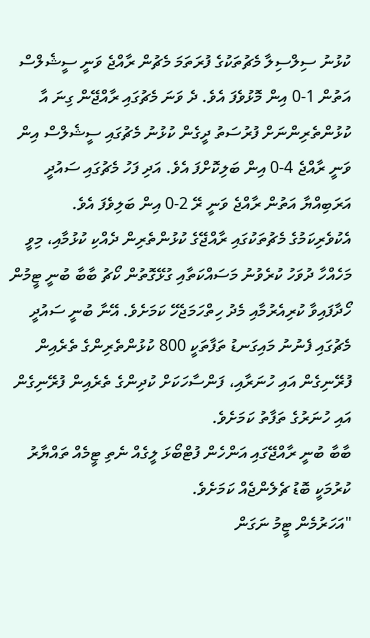ކުޅުނު ސިލްސިލާ މެޗުތަކުގެ ފުރަތަމަ މެޗުން ރާއްޖެ ވަނީ ސީޝެލްސް އަތުން 1-0 އިން މޮޅުވެފަ އެވެ. ދެ ވަނަ މެޗުގައި ރާއްޖޭން ގިނަ އާ ކުޅުންތެރިންނަށް ފުރުސަތު ދީގެން ކުޅުނު މެޗުގައި ސީޝެލްސް އިން ވަނީ ރާއްޖެ 4-0 އިން ބަލިކޮށްފަ އެވެ. އަދި ފަހު މެޗުގައި ސައުދީ އަރަބިއްޔާ އަތުން ރާއްޖެ ވަނީ ރޭ 2-0 އިން ބަލިވެފަ އެވެ.
އެކުވެރިކަމުގެ މެޗުތަކުގައި ރާއްޖޭގެ ކުޅުންތެރިން ދެއްކި ކުޅުމާއި، މިވީ މަހެއްހާ ދުވަހު ކުރެވުނު މަސައްކަތާއި ގުޅޭގޮތުން ކޯޗު ބާބާ ބުނީ ޓީމުން ހޯދާފައިވާ ކުރިއެރުމާއި މެދު ހިތްހަމަޖެހޭ ކަމަށެވެ. އޭނާ ބުނީ ސައުދީ މެޗުގައި ފެނުނު މައިގަނޑު ތަފާތަކީ 800 ކުޅުންތެރިންގެ ތެރެއިން ފުރޭނިގެން އައި ހުނަރާއި، ފަންސާހަކަށް ކުދިންގެ ތެރެއިން ފުރޭނިގެން އައި ހުނަރުގެ ތަފާތު ކަމަށެވެ.
ބާބާ ބުނީ ރާއްޖޭގައި އަންހެން ފުޓްބޯޅަ ލީގެއް ނެތި ޓީމެއް ތައްޔާރު ކުރުމަކީ ބޮޑު ޗެލެންޖެއް ކަމަށެވެ.
"އަހަރުމެން ޓީމު ނަގަން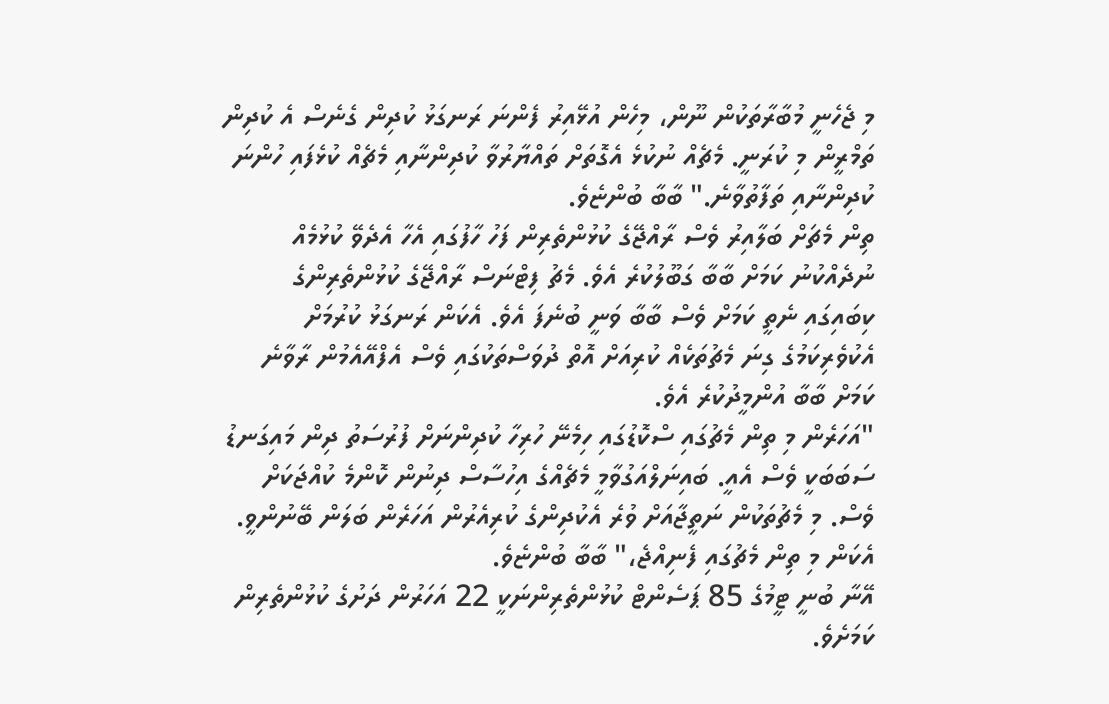މި ޖެހެނީ މުބާރާތަކުން ނޫން، މިހެން އުޅޭއިރު ފެންނަ ރަނގަޅު ކުދިން ގެނެސް އެ ކުދިން ތަމްރީން މި ކުރަނީ. މެޗެއް ނުކުޅެ އެގޮތަށް ތައްޔާރުވާ ކުދިންނާއި މެޗެއް ކުޅެފައި ހުންނަ ކުދިންނާއި ތަފާތުވާނެ." ބާބާ ބުންޏެވެ.
ތިން މެޗަށް ބަލާއިރު ވެސް ރާއްޖޭގެ ކުޅުންތެރިން ފަހު ހާފުގައި އެހާ އެދެވޭ ކުޅުމެއް ނުދެއްކުނު ކަމަށް ބާބާ ގަބޫލުކުރެ އެވެ. މެޗު ފިޓްނަސް ރާއްޖޭގެ ކުޅުންތެރިންގެ ކިބައިގައި ނެތީ ކަމަށް ވެސް ބާބާ ވަނީ ބުނެފަ އެވެ. އެކަން ރަނގަޅު ކުރުމަށް އެކުވެރިކަމުގެ ގިނަ މެޗުތަކެއް ކުރިއަށް އޮތް ދުވަސްތަކުގައި ވެސް އެފްއޭއެމުން ރާވާނެ ކަމަށް ބާބާ އުންމީދުކުރެ އެވެ.
"އަހަރެން މި ތިން މެޗުގައި ސްކޮޑުގައި ހިމެނޭ ހުރިހާ ކުދިންނަށް ފުރުސަތު ދިން މައިގަނޑު ސަބަބަކީ ވެސް އެއީ. ބައިނަލްއަގުވާމީ މެޗެއްގެ އިހުސާސް ދިނުން ކޮންމެ ކުއްޖަކަށް ވެސް. މި މެޗުތަކުން ނަތީޖާއަށް ވުރެ އެކުދިންގެ ކުރިއެރުން އަހަރެން ބަލަން ބޭނުންވީ. އެކަން މި ތިން މެޗުގައި ފެނިއްޖެ،" ބާބާ ބުންޏެވެ.
އޭނާ ބުނީ ޓީމުގެ 85 ޕަސެންޓް ކުޅުންތެރިންނަކީ 22 އަހަރުން ދަށުގެ ކުޅުންތެރިން ކަމަށެވެ.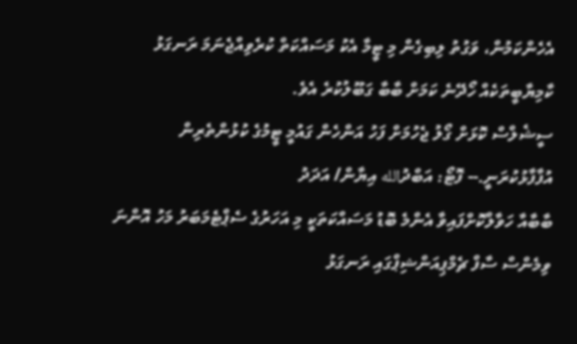އެހެންކަމުން، ވަގުތު ލިބިގެން މި ޓީމާ އެކު މަސައްކަތް ކުރެވިއްޖެނަމަ ރަނގަޅު ކާމިޔާބީތަކެއް ހޯދޭނެ ކަމަށް ބާބާ ގަބޫލުކުރެ އެވެ.
ސީޝެލްސް ކޮޅަށް ގޯލު ޖެހުމަށް ފަހު އަންހެން ގައުމީ ޓީމުގެ ކުޅުންތެރިން އުފާފާޅުކުރަނީ.-- ފޮޓޯ: އަބްދުالله އިޔާން/ އަދަދު
ބާބާއާ ހަވާލްކޮށްފައިވާ އެންމެ ބޮޑު މަސައްކަތަކީ މި އަހަރުގެ ސެޕްޓެމަބަރު މަހު އޮންނަ ވިމެންސް ސާފް ޗެމްޕިއަންޝިޕްގައި ރަނގަޅު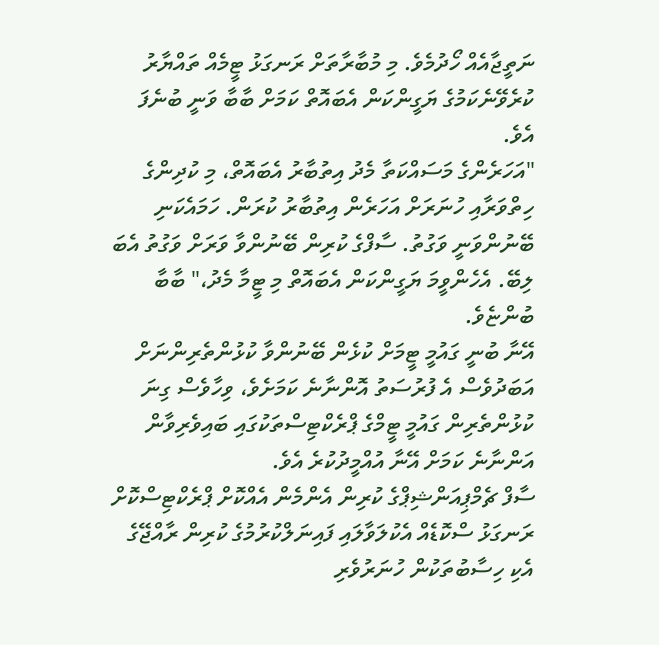ނަތީޖާއެއް ހޯދުމެވެ. މި މުބާރާތަށް ރަނގަޅު ޓީމެއް ތައްޔާރު ކުރެވޭނެކަމުގެ ޔަގީންކަން އެބައޮތް ކަމަށް ބާބާ ވަނީ ބުނެފަ އެވެ.
"އަހަރެންގެ މަސައްކަތާ މެދު އިތުބާރު އެބައޮތް، މި ކުދިންގެ ހިތްވަރާއި ހުނަރަށް އަހަރެން އިތުބާރު ކުރަން. ހަމައެކަނި ބޭނުންވަނީ ވަގުތު. ސާފްގެ ކުރިން ބޭނުންވާ ވަރަށް ވަގުތު އެބަ ލިބޭ. އެހެންވީމަ ޔަގީންކަން އެބައޮތް މި ޓީމާ މެދު،" ބާބާ ބުންޏެވެ.
އޭނާ ބުނީ ގައުމީ ޓީމަށް ކުޅެން ބޭނުންވާ ކުޅުންތެރިންނަށް އަބަދުވެސް އެ ފުރުސަތު އޮންނާނެ ކަމަށެވެ، ވިހާވެސް ގިނަ ކުޅުންތެރިން ގައުމީ ޓީމްގެ ޕްރެކްޓިސްތަކުގައި ބައިވެރިވާން އަންނާނެ ކަމަށް އޭނާ އުއްމީދުކުރެ އެވެ.
ސާފް ޗެމްޕިއަންޝިޕްގެ ކުރިން އެންމެން އެއްކޮށް ޕްރެކްޓިސްކޮށް ރަނގަޅު ސްކޮޑެއް އެކުލަވާލައި ފައިނަލްކުރުމުގެ ކުރިން ރާއްޖޭގެ އެކި ހިސާބުތަކުން ހުނަރުވެރި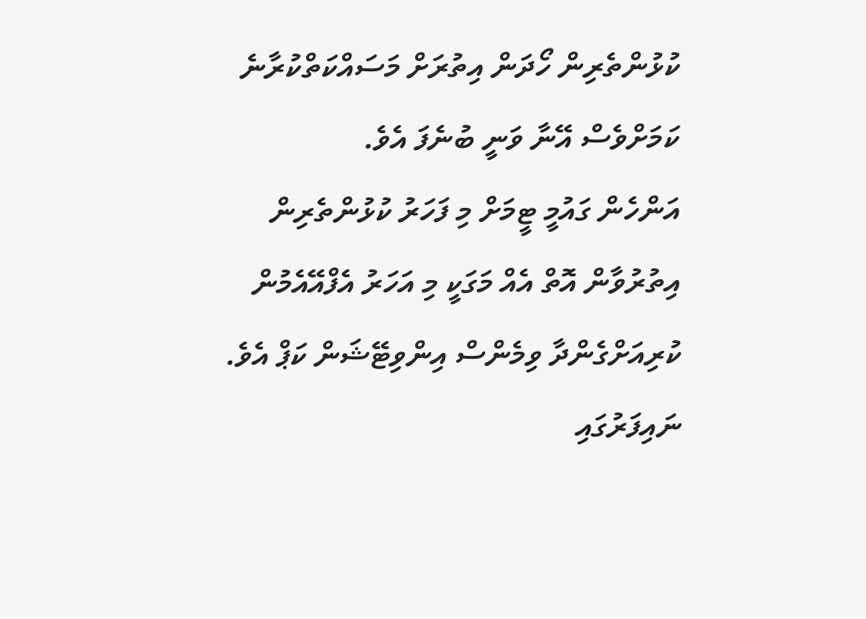ކުޅުންތެރިން ހޯދަން އިތުރަށް މަސައްކަތްކުރާނެ ކަމަށްވެސް އޭނާ ވަނީ ބުނެފަ އެވެ.
އަންހެން ގައުމީ ޓީމަށް މި ފަހަރު ކުޅުންތެރިން އިތުރުވާން އޮތް އެއް މަގަކީ މި އަހަރު އެފްއޭއެމުން ކުރިއަށްގެންދާ ވިމެންސް އިންވިޓޭޝަން ކަޕް އެވެ. ނައިފަރުގައި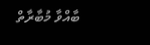ބާއްވާ މުބާރާތް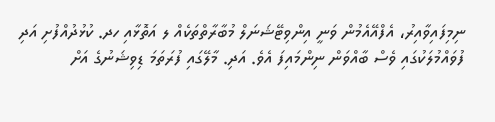ނިމިފައިވާއިރު، އެފްއޭއެމުން ވަނީ އިންވިޓޭޝަނަލް މުބާރާތްތަކެއް ލ އަތޮޅާއި ހދ. ކުޅުދުއްފުށި އަދި ފުވައްމުލަކުގައި ވެސް ބާއްވަން ނިންމައިފަ އެވެ. އަދި. މާލޭގައި ފުރަތަމަ ޑިވިޝަނުގެ އަށް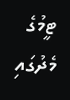ޓީމުގެ މެދުގައި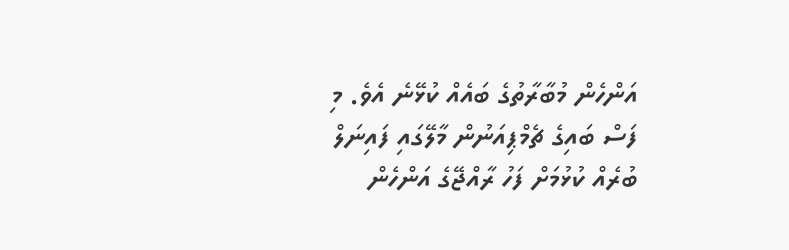އަންހެން މުބާރާތުގެ ބައެއް ކުޅޭނެ އެވެ. މި ފަސް ބައިގެ ޗެމްޕިއަނުން މާލޭގައި ފައިނަލް ބުރެއް ކުޅުމަށް ފަހު ރާއްޖޭގެ އަންހެން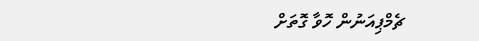ޗެމްޕިއަނުން ހޮވާ ގޮތަށް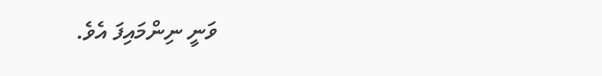ވަނީ ނިންމައިފަ އެވެ.